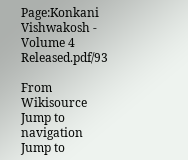Page:Konkani Vishwakosh - Volume 4 Released.pdf/93

From Wikisource
Jump to navigation Jump to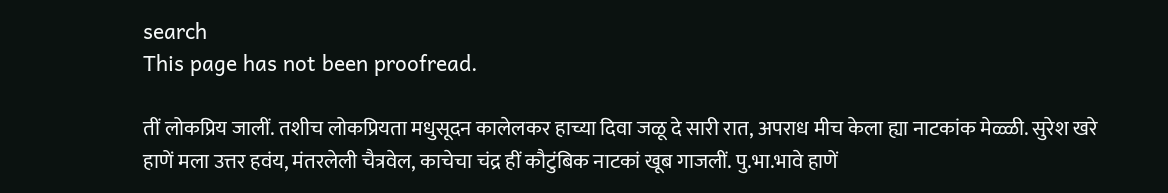search
This page has not been proofread.

तीं लोकप्रिय जालीं. तशीच लोकप्रियता मधुसूदन कालेलकर हाच्या दिवा जळू दे सारी रात, अपराध मीच केला ह्या नाटकांक मेळ्ळी. सुरेश खरे हाणें मला उत्तर हवंय, मंतरलेली चैत्रवेल, काचेचा चंद्र हीं कौटुंबिक नाटकां खूब गाजलीं. पु.भा.भावे हाणें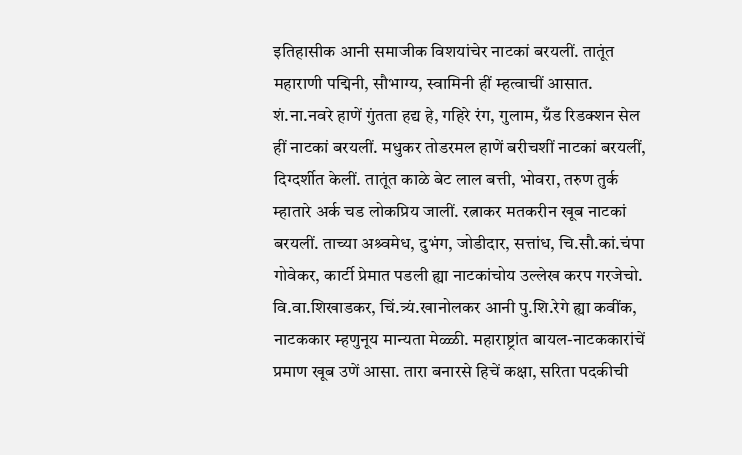इतिहासीक आनी समाजीक विशयांचेर नाटकां बरयलीं. तातूंत महाराणी पद्मिनी, सौभाग्य, स्वामिनी हीं म्हत्वाचीं आसात. शं.ना.नवरे हाणें गुंतता हद्य हे, गहिरे रंग, गुलाम, ग्रँड रिडक्शन सेल हीं नाटकां बरयलीं. मधुकर तोडरमल हाणें बरीचशीं नाटकां बरयलीं, दिग्दर्शीत केलीं. तातूंत काळे बेट लाल बत्ती, भोवरा, तरुण तुर्क म्हातारे अर्क चड लोकप्रिय जालीं. रत्नाकर मतकरीन खूब नाटकां बरयलीं. ताच्या अश्र्वमेध, दुभंग, जोडीदार, सत्तांध, चि.सौ.कां.चंपा गोवेकर, कार्टी प्रेमात पडली ह्या नाटकांचोय उल्लेख करप गरजेचो. वि.वा.शिखाडकर, चिं.त्र्यं.खानोलकर आनी पु.शि.रेगे ह्या कवींक, नाटककार म्हणुनूय मान्यता मेळ्ळी. महाराष्ट्रांत बायल-नाटककारांचें प्रमाण खूब उणें आसा. तारा बनारसे हिचें कक्षा, सरिता पदकीची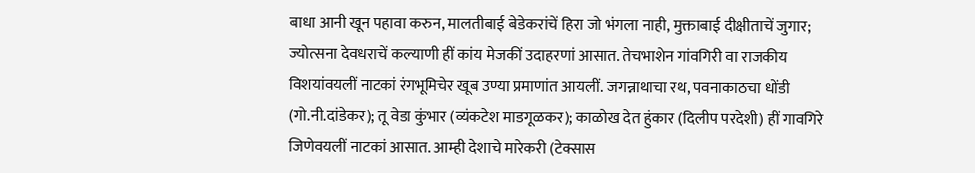बाधा आनी खून पहावा करुन, मालतीबाई बेडेकरांचें हिरा जो भंगला नाही, मुक्ताबाई दीक्षीताचें जुगार; ज्योत्सना देवधराचें कल्याणी हीं कांय मेजकीं उदाहरणां आसात. तेचभाशेन गांवगिरी वा राजकीय विशयांवयलीं नाटकां रंगभूमिचेर खूब उण्या प्रमाणांत आयलीं. जगन्नाथाचा रथ, पवनाकाठचा धोंडी (गो.नी.दांडेकर); तू वेडा कुंभार (व्यंकटेश माडगूळकर); काळोख देत हुंकार (दिलीप परदेशी) हीं गावगिरे जिणेवयलीं नाटकां आसात. आम्ही देशाचे मारेकरी (टेक्सास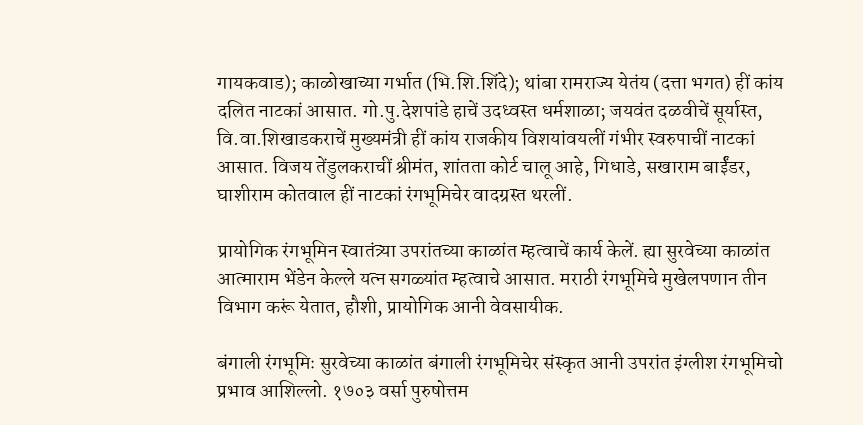गायकवाड); काळोखाच्या गर्भात (भि.शि.शिंदे); थांबा रामराज्य येतंय (दत्ता भगत) हीं कांय दलित नाटकां आसात. गो.पु.देशपांडे हाचें उदध्वस्त धर्मशाळा; जयवंत दळवीचें सूर्यास्त, वि.वा.शिखाडकराचें मुख्यमंत्री हीं कांय राजकीय विशयांवयलीं गंभीर स्वरुपाचीं नाटकां आसात. विजय तेंडुलकराचीं श्रीमंत, शांतता कोर्ट चालू आहे, गिधाडे, सखाराम बार्ईंडर, घाशीराम कोतवाल हीं नाटकां रंगभूमिचेर वादग्रस्त थरलीं.

प्रायोगिक रंगभूमिन स्वातंत्र्या उपरांतच्या काळांत म्हत्वाचें कार्य केलें. ह्या सुरवेच्या काळांत आत्माराम भेंडेन केल्ले यत्न सगळ्यांत म्हत्वाचे आसात. मराठी रंगभूमिचे मुखेलपणान तीन विभाग करूं येतात, हौशी, प्रायोगिक आनी वेवसायीक.

बंगाली रंगभूमिः सुरवेच्या काळांत बंगाली रंगभूमिचेर संस्कृत आनी उपरांत इंग्लीश रंगभूमिचो प्रभाव आशिल्लो. १७०३ वर्सा पुरुषोत्तम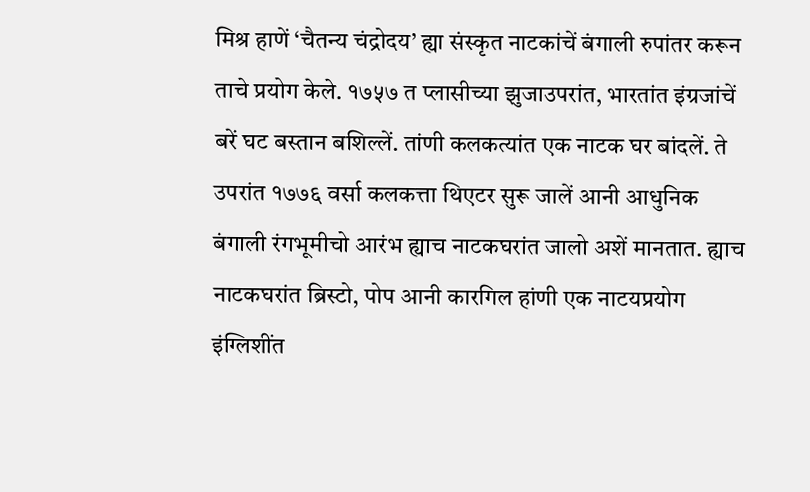मिश्र हाणें ‘चैतन्य चंद्रोदय’ ह्या संस्कृत नाटकांचें बंगाली रुपांतर करून ताचे प्रयोग केले. १७५७ त प्लासीच्या झुजाउपरांत, भारतांत इंग्रजांचें बरें घट बस्तान बशिल्लें. तांणी कलकत्यांत एक नाटक घर बांदलें. ते उपरांत १७७६ वर्सा कलकत्ता थिएटर सुरू जालें आनी आधुनिक बंगाली रंगभूमीचो आरंभ ह्याच नाटकघरांत जालो अशें मानतात. ह्याच नाटकघरांत ब्रिस्टो, पोप आनी कारगिल हांणी एक नाटयप्रयोग इंग्लिशींत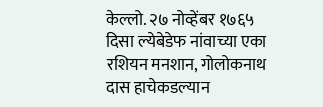केल्लो. २७ नोव्हेंबर १७६५ दिसा ल्येबेडेफ नांवाच्या एका रशियन मनशान, गोलोकनाथ दास हाचेकडल्यान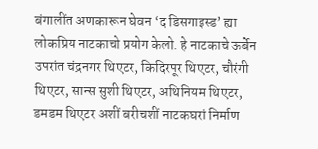बंगालींत अणकारून घेवन ‘द डिसगाइस्ड’ ह्या लोकप्रिय नाटकाचो प्रयोग केलो. हे नाटकाचे ऊर्बेन उपरांत चंद्रनगर थिएटर, किदिरपूर थिएटर, चौरंगी थिएटर, सान्स सुशी थिएटर, अथिनियम थिएटर, डमडम थिएटर अशीं बरीचशीं नाटकघरां निर्माण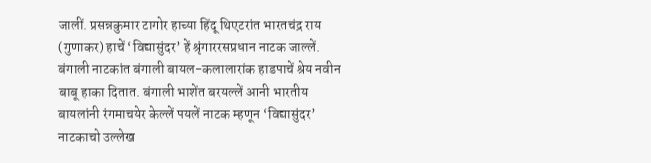जालीं. प्रसन्नकुमार टागोर हाच्या हिंदू थिएटरांत भारतचंद्र राय (गुणाकर) हाचें ‘विद्यासुंदर’ हें श्रृंगाररसप्रधान नाटक जाल्लें. बंगाली नाटकांत बंगाली बायल-कलालारांक हाडपाचें श्रेय नवीन बाबू हाका दितात. बंगाली भाशेंत बरयल्लें आनी भारतीय बायलांनी रंगमाचयेर केल्लें पयलें नाटक म्हणून ‘विद्यासुंदर’ नाटकाचो उल्लेख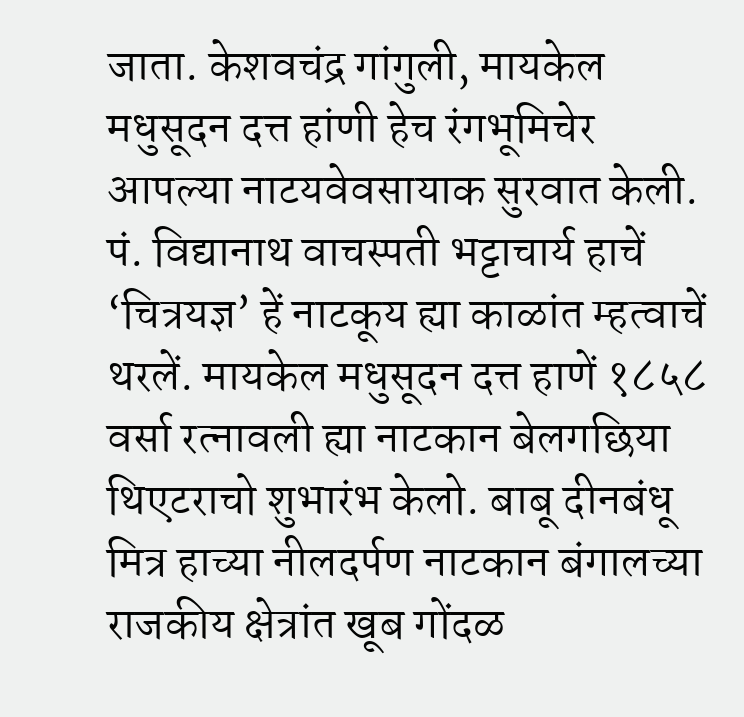जाता. केशवचंद्र गांगुली, मायकेल मधुसूदन दत्त हांणी हेच रंगभूमिचेर आपल्या नाटयवेवसायाक सुरवात केली. पं. विद्यानाथ वाचस्पती भट्टाचार्य हाचें ‘चित्रयज्ञ’ हें नाटकूय ह्या काळांत म्हत्वाचें थरलें. मायकेल मधुसूदन दत्त हाणें १८५८ वर्सा रत्नावली ह्या नाटकान बेलगछिया थिएटराचो शुभारंभ केलो. बाबू दीनबंधू मित्र हाच्या नीलदर्पण नाटकान बंगालच्या राजकीय क्षेत्रांत खूब गोंदळ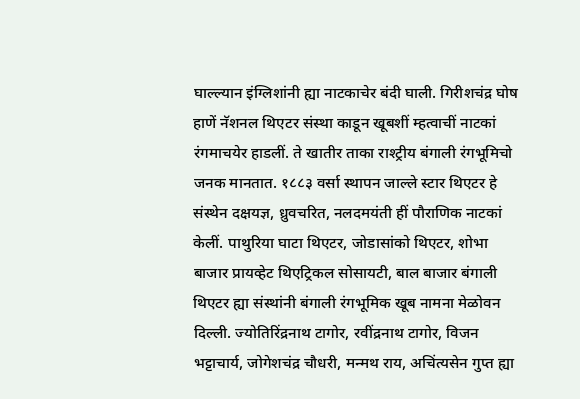घाल्ल्यान इंग्लिशांनी ह्या नाटकाचेर बंदी घाली. गिरीशचंद्र घोष हाणें नॅशनल थिएटर संस्था काडून खूबशीं म्हत्वाचीं नाटकां रंगमाचयेर हाडलीं. ते खातीर ताका राश्ट्रीय बंगाली रंगभूमिचो जनक मानतात. १८८३ वर्सा स्थापन जाल्ले स्टार थिएटर हे संस्थेन दक्षयज्ञ, ध्रुवचरित, नलदमयंती हीं पौराणिक नाटकां केलीं. पाथुरिया घाटा थिएटर, जोडासांको थिएटर, शोभा बाजार प्रायव्हेट थिएट्रिकल सोसायटी, बाल बाजार बंगाली थिएटर ह्या संस्थांनी बंगाली रंगभूमिक खूब नामना मेळोवन दिल्ली. ज्योतिरिंद्रनाथ टागोर, रवींद्रनाथ टागोर, विजन भट्टाचार्य, जोगेशचंद्र चौधरी, मन्मथ राय, अचिंत्यसेन गुप्त ह्या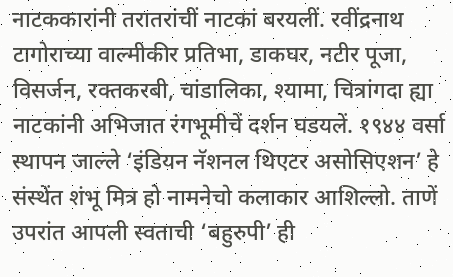नाटककारांनी तरातरांचीं नाटकां बरयलीं. रवींद्रनाथ टागोराच्या वाल्मीकीर प्रतिभा, डाकघर, नटीर पूजा, विसर्जन, रक्तकरबी, चांडालिका, श्यामा, चित्रांगदा ह्या नाटकांनी अभिजात रंगभूमीचें दर्शन घडयलें. १९४४ वर्सा स्थापन जाल्ले ‘इंडियन नॅशनल थिएटर असोसिएशन’ हे संस्थेंत शंभू मित्र हो नामनेचो कलाकार आशिल्लो. ताणें उपरांत आपली स्वताची ‘बहुरुपी’ ही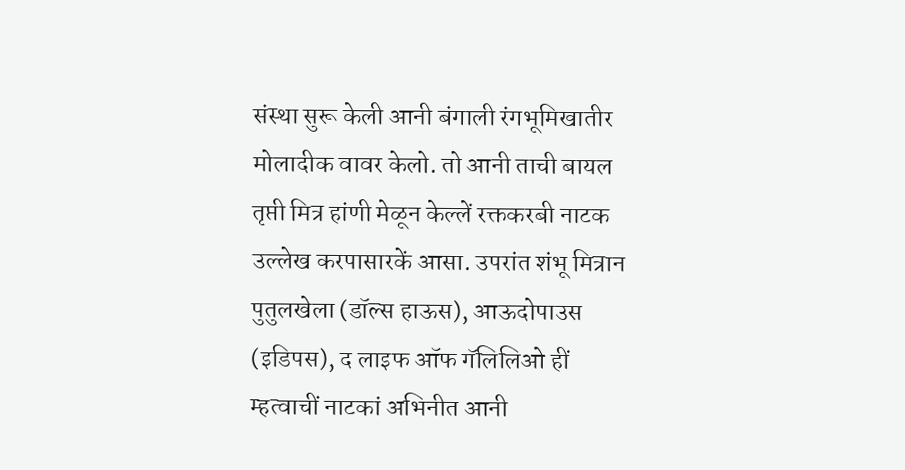संस्था सुरू केली आनी बंगाली रंगभूमिखातीर मोलादीक वावर केलो. तो आनी ताची बायल तृप्ती मित्र हांणी मेळून केल्लें रक्तकरबी नाटक उल्लेख करपासारकें आसा. उपरांत शंभू मित्रान पुतुलखेला (डॉल्स हाऊस), आऊदोपाउस (इडिपस), द लाइफ ऑफ गॅलिलिओ हीं म्हत्वाचीं नाटकां अभिनीत आनी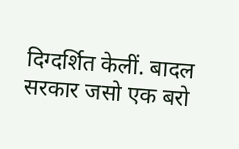दिग्दर्शित केलीं. बादल सरकार जसो एक बरो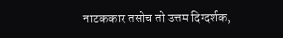नाटककार तसोच तो उत्तम दिग्दर्शक,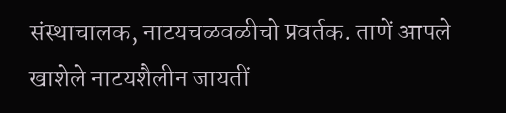संस्थाचालक, नाटयचळवळीचो प्रवर्तक. ताणें आपले खाशेले नाटयशैलीन जायतीं